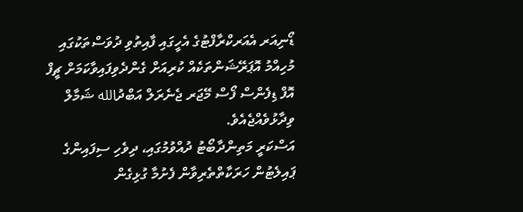ޑޯނިއަރ އެއަރކްރާފްޓުގެ އެހީގައި ފާއިތުވި ދުވަސްތަކުގައި މުހިއްމު އޮޕަރޭޝަންތަކެއް ކުރިއަށް ގެންދެވިފައިވާކަމަށް ޗީފް އޮފް ޑިފެންސް ފޯސް މޭޖަރ ޖެނެރަލް އަބްދުالله ޝަމާލް ވިދާޅުވެއްޖެއެވެ.
އަސްކަރީ މަތިންދާބޯޓު ދުއްވުމުގައި، ދިވެހި ސިފައިންގެ ޕައިލެޓުން ހަރަކާތްތެރިވާން ފެށުމާ ގުޅިގެން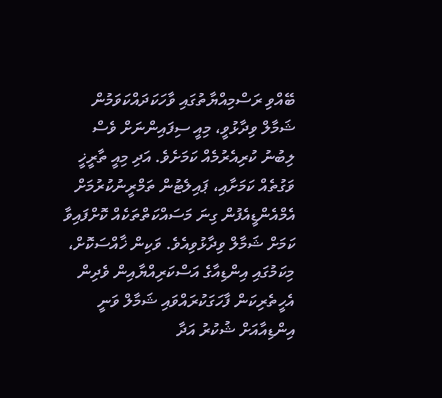ބޭއްވި ރަސްމިއްޔާތުގައި ވާހަކަދައްކަވަމުން ޝަމާލް ވިދާޅުވީ، މިއީ ސިފައިންނަށް ވެސް ލިބުނު ކުރިއެރުމެއް ކަމަށެވެ. އަދި މިއީ ތާރީޚީ ވަގުތެއް ކަމަށާއި، ޕައިލެޓުން ތަމްރީނުކުރުމަށް އެމްއެންޑީއެފުން ގިނަ މަސައްކަތްތަކެއް ކޮށްފައިވާ ކަމަށް ޝަމާލް ވިދާޅުވިއެވެ. ވަކިން ޚާއްސަކޮށް، މިކަމުގައި އިންޑިއާގެ އަސްކަރިއްޔާއިން ވެދިން އެހީތެރިކަން ފާހަގަކުރައްވައި ޝަމާލް ވަނީ އިންޑިއާއަށް ޝުކުރު އަދާ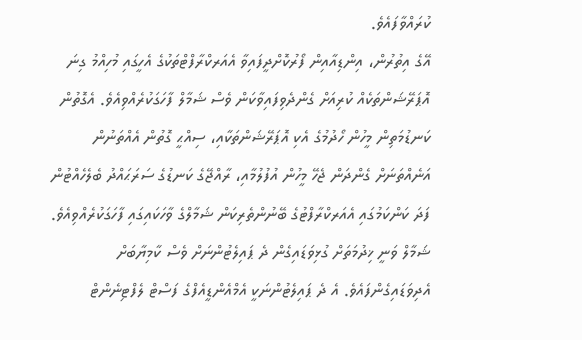ކުރައްވާފައެވެ.
އޭގެ އިތުރުން، އިންޑިއާއިން ފޯރުކޮށްދީފައިވާ އެއަރކްރާފްޓްތަކުގެ އެހީގައި މުހިއްމު ގިނަ އޮޕަރޭޝަންތަކެއް ކުރިއަށް ގެންދެވިފައިވާކަން ވެސް ޝަމާލް ފާހަގަކުރެއްވިއެވެ. އެގޮތުން ކަނޑުމަތިން މީހުން ހޯދުމުގެ އެކި އޮޕަރޭޝަންތަކާއި، ސިއްޙީ ގޮތުން އެއްތަނުން އަނެއްތަނަށް ގެންދަން ޖެހޭ މީހުން އުފުލުމާއި، ރާއްޖޭގެ ކަނޑުގެ ސަރަޙައްދު ބެލެހެއްޓުން ފަދަ ކަންކަމުގައި އެއަރކްރާފްޓުގެ ބޭނުންތެރިކަން ޝަމާލްގެ ވާހަކައިގައި ފާހަގަކުރެއްވިއެވެ.
ޝަމާލް ވަނީ ޚިދުމަތަށް ގުޅިވަޑައިގެން ދެ ޕައިލެޓުންނަށް ވެސް ކާމިޔާބަށް އެދިވަޑައިގެންފައެވެ. އެ ދެ ޕައިލެޓުންނަކީ އެމްއެންޑީއެފްގެ ފަސްޓް ލެފްޓިނެންޓް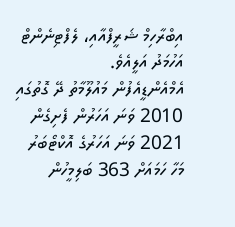އިބްރާހިމް ޝަރީފްއާއި، ލެފްޓިނެންޓް އަހުމަދު އަލީއެވެ.
އެމްއެންޑީއެފުން މައުލޫމާތު ދޭ ގޮތުގައި 2010 ވަނަ އަހަރުން ފެށިގެން 2021 ވަނަ އަހަރުގެ އޮކްޓޯބަރު މަހާ ހަމައަށް 363 ބަލިމީހުން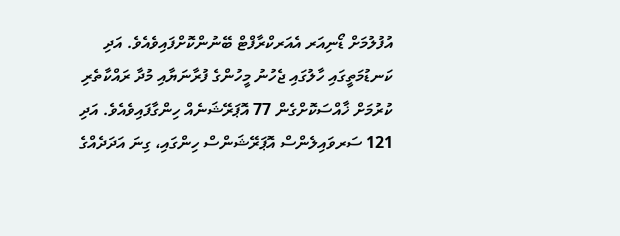އުފުލުމަށް ޑޯނިއަރ އެއަރކްރާފްޓް ބޭނުންކޮށްފައިވެއެވެ. އަދި ކަނޑުމަތީގައި ހާލުގައި ޖެހުނު މީހުންގެ ފުރާނަޔާއި މުދާ ރައްކާތެރި ކުރުމަށް ޚާއްސަކޮށްގެން 77 އޮޕަރޭޝަނެއް ހިންގާފައިވެއެވެ. އަދި 121 ސަރވައިލެންސް އޮޕަރޭޝަންސް ހިންގައި، ގިނަ އަދަދެއްގެ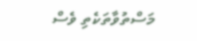މަސްތުވާތަކެތި ވެސް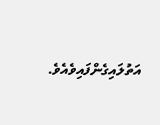އަތުލައިގެންފައިވެއެވެ.